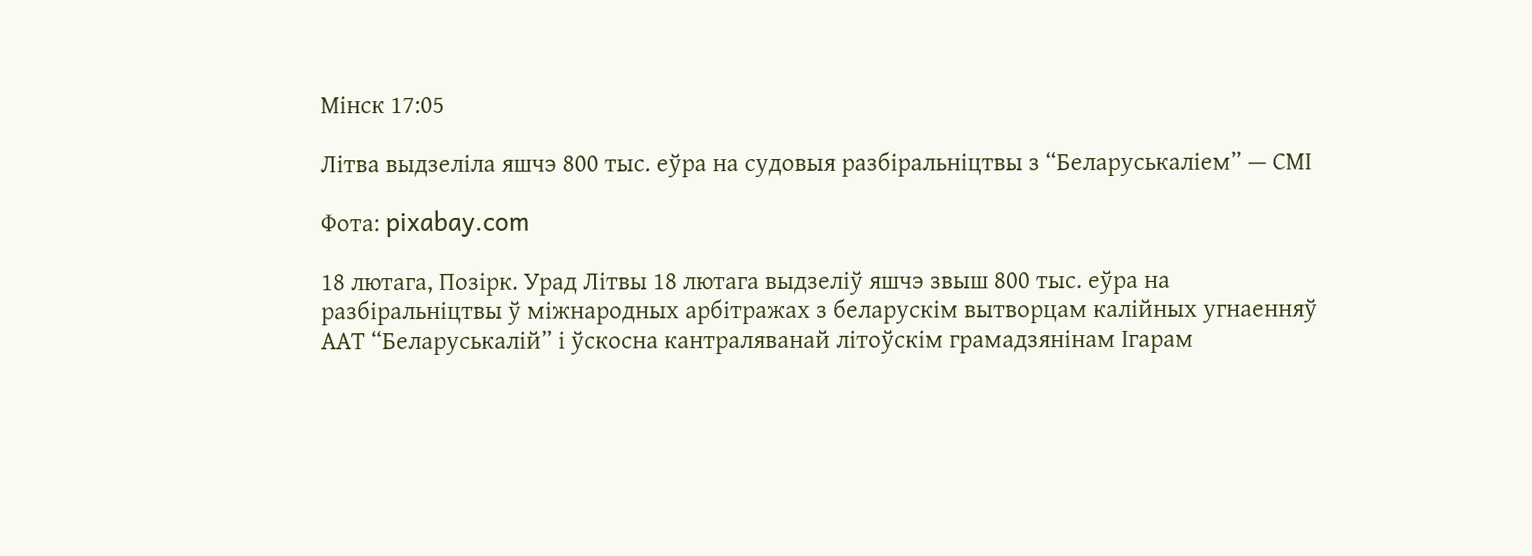Мінск 17:05

Літва выдзеліла яшчэ 800 тыс. еўра на судовыя разбіральніцтвы з “Беларуськаліем” — СМІ

Фота: pixabay.com

18 лютага, Позірк. Урад Літвы 18 лютага выдзеліў яшчэ звыш 800 тыс. еўра на разбіральніцтвы ў міжнародных арбітражах з беларускім вытворцам калійных угнаенняў ААТ “Беларуськалій” і ўскосна кантраляванай літоўскім грамадзянінам Ігарам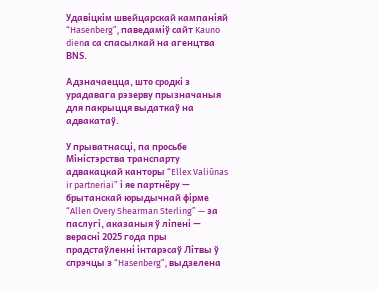Удавіцкім швейцарскай кампаніяй “Hasenberg”, паведаміў сайт Kauno dienа са спасылкай на агенцтва ВNS.

Адзначаецца, што сродкі з урадавага рэзерву прызначаныя для пакрыцця выдаткаў на адвакатаў.

У прыватнасці, па просьбе Міністэрства транспарту адвакацкай канторы “Ellex Valiūnas ir partneriai” і яе партнёру — брытанскай юрыдычнай фірме “Allen Overy Shearman Sterling” — за паслугі, аказаныя ў ліпені — верасні 2025 года пры прадстаўленні інтарэсаў Літвы ў спрэчцы з “Hasenberg”, выдзелена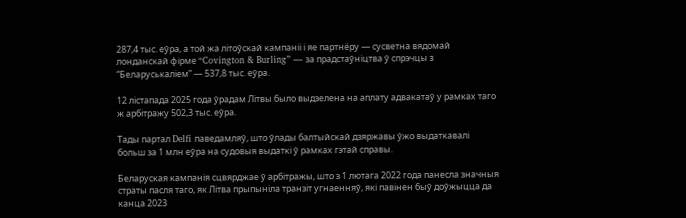287,4 тыс. еўра, а той жа літоўскай кампаніі і яе партнёру — сусветна вядомай лонданскай фірме “Covington & Burling” — за прадстаўніцтва ў спрэчцы з “Беларуськаліем” — 537,8 тыс. еўра.

12 лістапада 2025 года ўрадам Літвы было выдзелена на аплату адвакатаў у рамках таго ж арбітражу 502,3 тыс. еўра.

Тады партал Delfi паведамляў, што ўлады балтыйскай дзяржавы ўжо выдаткавалі больш за 1 млн еўра на судовыя выдаткі ў рамках гэтай справы.

Беларуская кампанія сцвярджае ў арбітражы, што з 1 лютага 2022 года панесла значныя страты пасля таго, як Літва прыпыніла транзіт угнаенняў, які павінен быў доўжыцца да канца 2023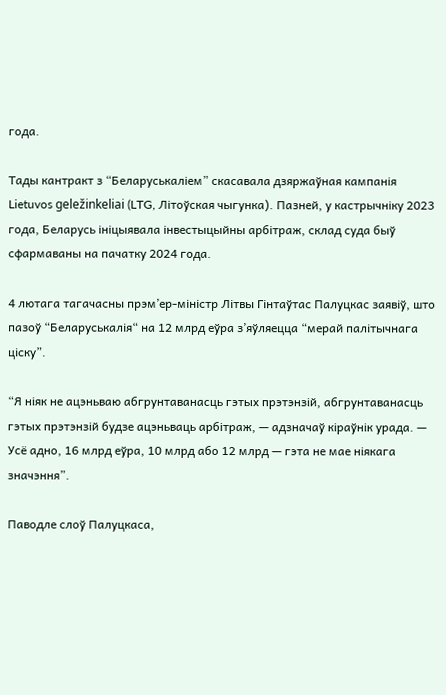года.

Тады кантракт з “Беларуськаліем” скасавала дзяржаўная кампанія Lietuvos geležinkeliai (LTG, Літоўская чыгунка). Пазней, у кастрычніку 2023 года, Беларусь ініцыявала інвестыцыйны арбітраж, склад суда быў сфармаваны на пачатку 2024 года.

4 лютага тагачасны прэм’ер-міністр Літвы Гінтаўтас Палуцкас заявіў, што пазоў “Беларуськалія“ на 12 млрд еўра з’яўляецца “мерай палітычнага ціску”.

“Я ніяк не ацэньваю абгрунтаванасць гэтых прэтэнзій, абгрунтаванасць гэтых прэтэнзій будзе ацэньваць арбітраж, — адзначаў кіраўнік урада. — Усё адно, 16 млрд еўра, 10 млрд або 12 млрд — гэта не мае ніякага значэння”.

Паводле слоў Палуцкаса,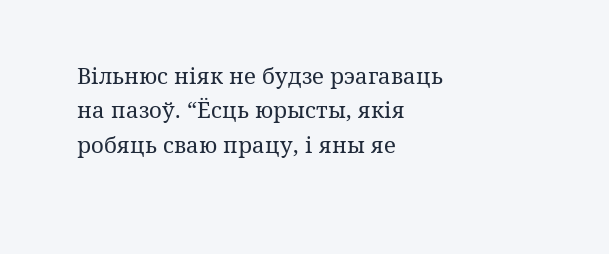Вільнюс ніяк не будзе рэагаваць на пазоў. “Ёсць юрысты, якія робяць сваю працу, і яны яе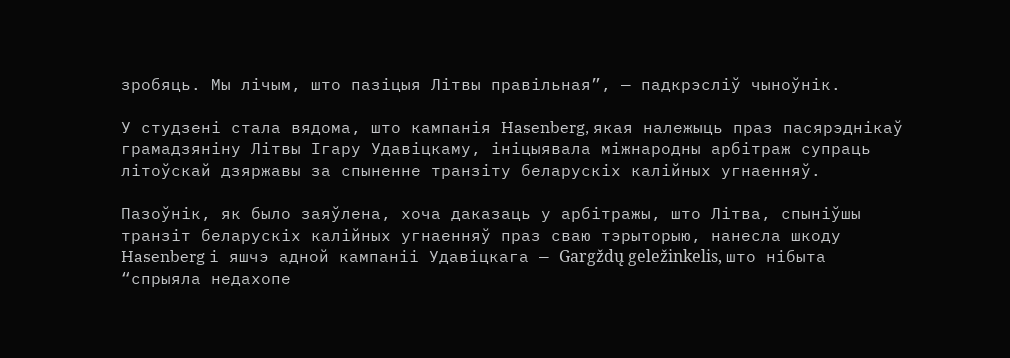зробяць. Мы лічым, што пазіцыя Літвы правільная”, — падкрэсліў чыноўнік.

У студзені стала вядома, што кампанія Hasenberg, якая належыць праз пасярэднікаў грамадзяніну Літвы Ігару Удавіцкаму, ініцыявала міжнародны арбітраж супраць літоўскай дзяржавы за спыненне транзіту беларускіх калійных угнаенняў.

Пазоўнік, як было заяўлена, хоча даказаць у арбітражы, што Літва, спыніўшы транзіт беларускіх калійных угнаенняў праз сваю тэрыторыю, нанесла шкоду Hasenberg і яшчэ адной кампаніі Удавіцкага — Gargždų geležinkelis, што нібыта “спрыяла недахопе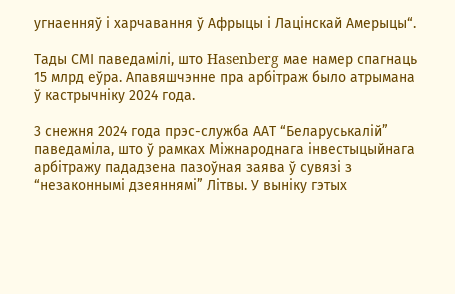угнаенняў і харчавання ў Афрыцы і Лацінскай Амерыцы“.

Тады СМІ паведамілі, што Hasenberg мае намер спагнаць 15 млрд еўра. Апавяшчэнне пра арбітраж было атрымана ў кастрычніку 2024 года.

3 снежня 2024 года прэс-служба ААТ “Беларуськалій” паведаміла, што ў рамках Міжнароднага інвестыцыйнага арбітражу пададзена пазоўная заява ў сувязі з “незаконнымі дзеяннямі” Літвы. У выніку гэтых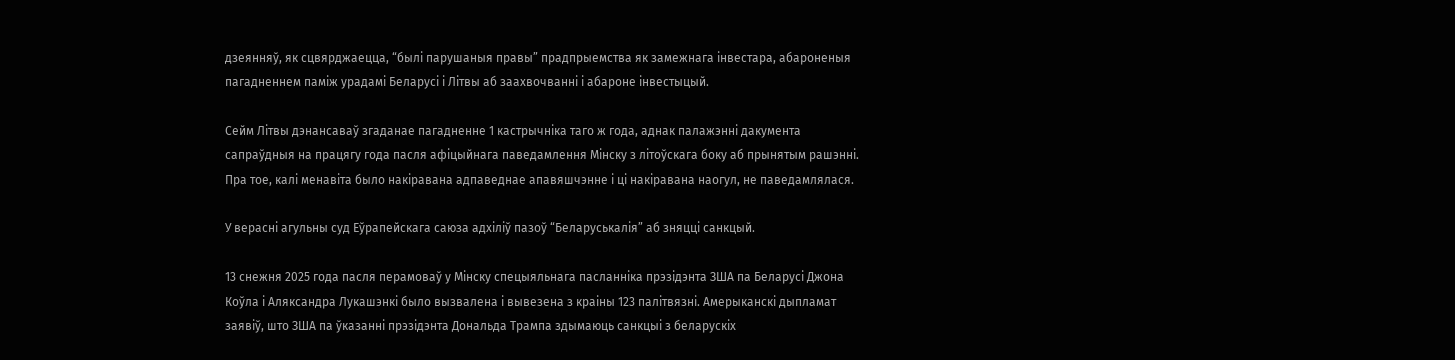дзеянняў, як сцвярджаецца, “былі парушаныя правы” прадпрыемства як замежнага інвестара, абароненыя пагадненнем паміж урадамі Беларусі і Літвы аб заахвочванні і абароне інвестыцый.

Сейм Літвы дэнансаваў згаданае пагадненне 1 кастрычніка таго ж года, аднак палажэнні дакумента сапраўдныя на працягу года пасля афіцыйнага паведамлення Мінску з літоўскага боку аб прынятым рашэнні. Пра тое, калі менавіта было накіравана адпаведнае апавяшчэнне і ці накіравана наогул, не паведамлялася.

У верасні агульны суд Еўрапейскага саюза адхіліў пазоў “Беларуськалія” аб зняцці санкцый.

13 снежня 2025 года пасля перамоваў у Мінску спецыяльнага пасланніка прэзідэнта ЗША па Беларусі Джона Коўла і Аляксандра Лукашэнкі было вызвалена і вывезена з краіны 123 палітвязні. Амерыканскі дыпламат заявіў, што ЗША па ўказанні прэзідэнта Дональда Трампа здымаюць санкцыі з беларускіх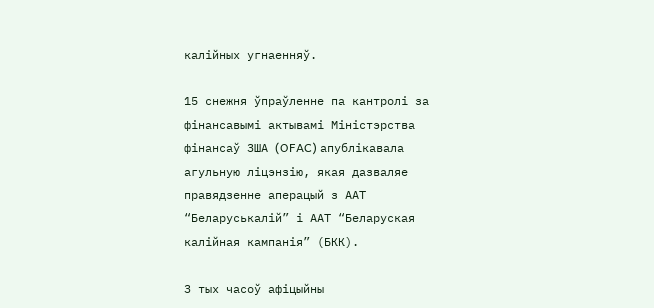калійных угнаенняў.

15 снежня ўпраўленне па кантролі за фінансавымі актывамі Міністэрства фінансаў ЗША (OFAC) апублікавала агульную ліцэнзію, якая дазваляе правядзенне аперацый з ААТ “Беларуськалій” і ААТ “Беларуская калійная кампанія” (БКК).

З тых часоў афіцыйны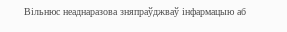Вільнюс неаднаразова зняпраўджваў інфармацыю аб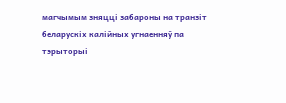магчымым зняцці забароны на транзіт беларускіх калійных угнаенняў па тэрыторыі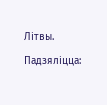Літвы.

Падзяліцца: